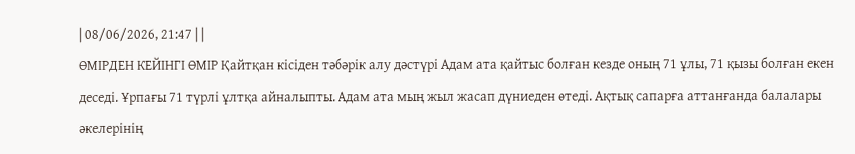| 08/06/2026, 21:47 | |
ӨМІРДЕН КЕЙІНГІ ӨМІР Қайтқан кісіден тәбәрік алу дәстүрі Адам ата қайтыс болған кезде оның 71 ұлы, 71 қызы болған екен деседі. Ұрпағы 71 түрлі ұлтқа айналыпты. Адам ата мың жыл жасап дүниеден өтеді. Ақтық сапарға аттанғанда балалары әкелерінің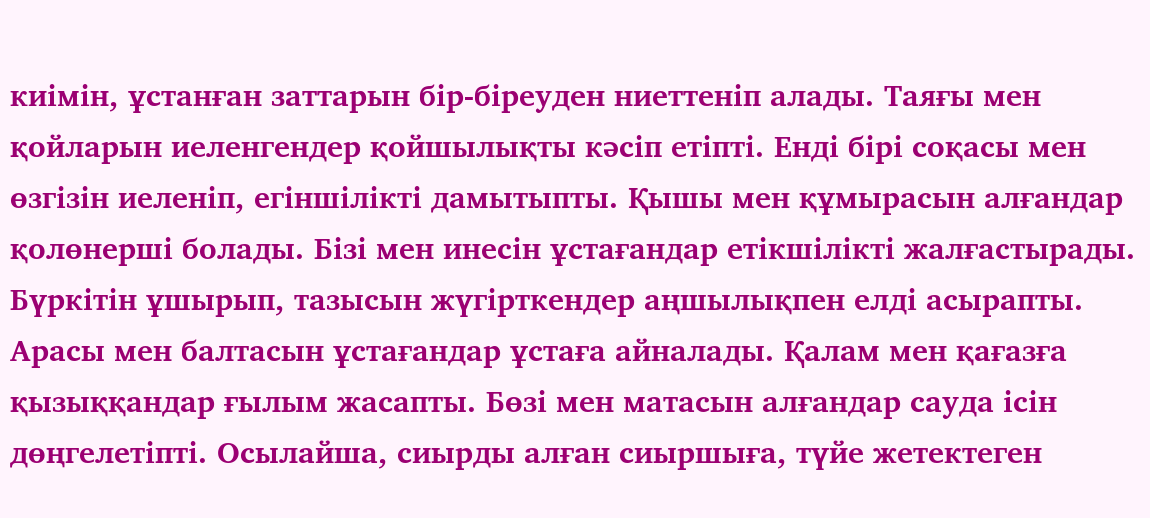киімін, ұстанған заттарын бір-біреуден ниеттеніп алады. Таяғы мен қойларын иеленгендер қойшылықты кәсіп етіпті. Енді бірі соқасы мен өзгізін иеленіп, егіншілікті дамытыпты. Қышы мен құмырасын алғандар қолөнерші болады. Бізі мен инесін ұстағандар етікшілікті жалғастырады. Бүркітін ұшырып, тазысын жүгірткендер аңшылықпен елді асырапты. Арасы мен балтасын ұстағандар ұстаға айналады. Қалам мен қағазға қызыққандар ғылым жасапты. Бөзі мен матасын алғандар сауда ісін дөңгелетіпті. Осылайша, сиырды алған сиыршыға, түйе жетектеген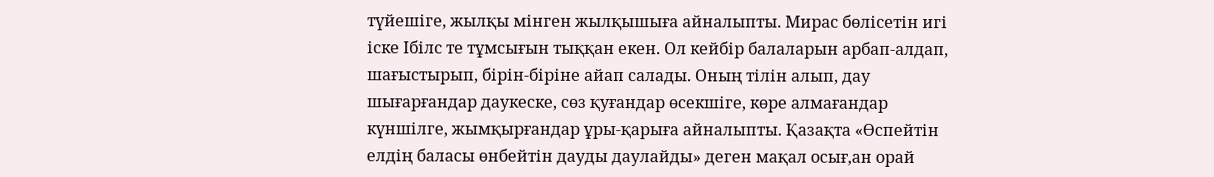түйешіге, жылқы мінген жылқышыға айналыпты. Мирас бөлісетін игі іске Ібілс те тұмсығын тыққан екен. Ол кейбір балаларын арбап-алдап, шағыстырып, бірін-біріне айап салады. Оның тілін алып, дау шығарғандар даукеске, сөз қуғандар өсекшіге, көре алмағандар күншілге, жымқырғандар ұры-қарыға айналыпты. Қазақта «Өспейтін елдің баласы өнбейтін дауды даулайды» деген мақал осығ,ан орай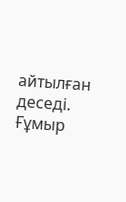айтылған деседі. Ғұмыр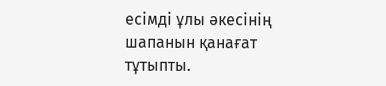есімді ұлы әкесінің шапанын қанағат тұтыпты.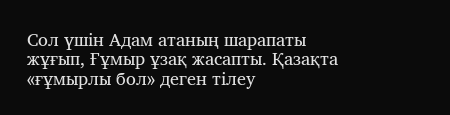Сол үшін Адам атаның шарапаты жұғып, Ғұмыр ұзақ жасапты. Қазақта «ғұмырлы бол» деген тілеу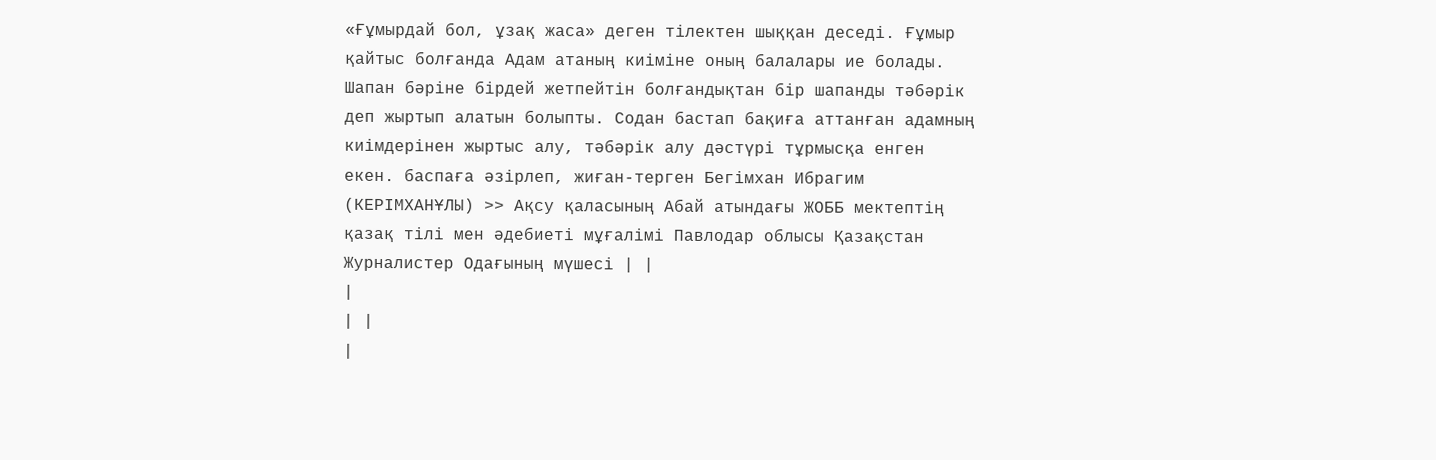«Ғұмырдай бол, ұзақ жаса» деген тілектен шыққан деседі. Ғұмыр қайтыс болғанда Адам атаның киіміне оның балалары ие болады. Шапан бәріне бірдей жетпейтін болғандықтан бір шапанды тәбәрік деп жыртып алатын болыпты. Содан бастап бақиға аттанған адамның киімдерінен жыртыс алу, тәбәрік алу дәстүрі тұрмысқа енген екен. баспаға әзірлеп, жиған-терген Бегімхан Ибрагим (КЕРІМХАНҰЛЫ) >> Ақсу қаласының Абай атындағы ЖОББ мектептің қазақ тілі мен әдебиеті мұғалімі Павлодар облысы Қазақстан Журналистер Одағының мүшесі | |
|
| |
|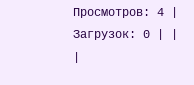Просмотров: 4 | Загрузок: 0 | | |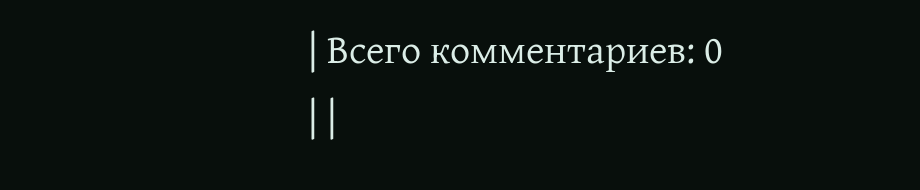| Всего комментариев: 0 | |